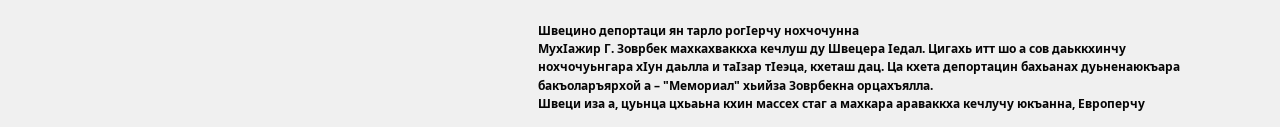Швецино депортаци ян тарло рогIерчу нохчочунна
МухIажир Г. Зоврбек махкахваккха кечлуш ду Швецера Iедал. Цигахь итт шо а сов даьккхинчу нохчочуьнгара хIун даьлла и таIзар тIеэца, кхеташ дац. Ца кхета депортацин бахьанах дуьненаюкъара бакъоларъярхой а – "Мемориал" хьийза Зоврбекна орцахъялла.
Швеци иза а, цуьнца цхьаьна кхин массех стаг а махкара араваккха кечлучу юкъанна, Европерчу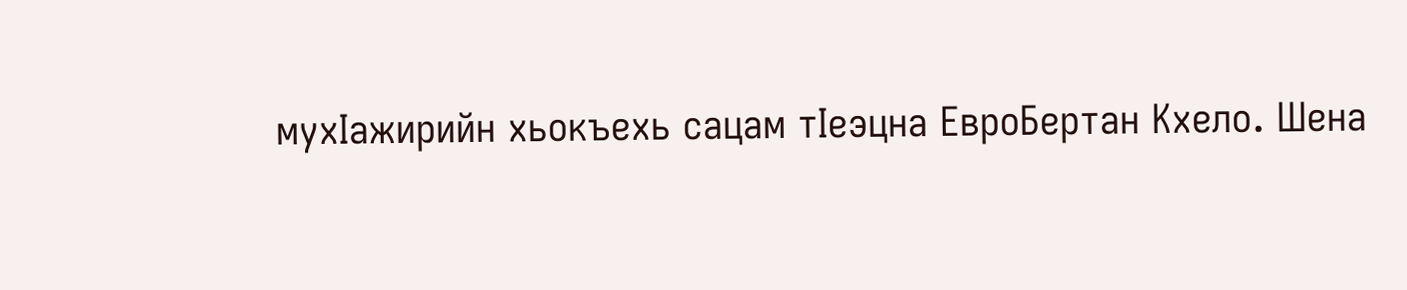мухIажирийн хьокъехь сацам тIеэцна ЕвроБертан Кхело. Шена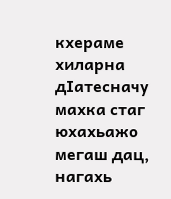кхераме хиларна дIатесначу махка стаг юхахьажо мегаш дац, нагахь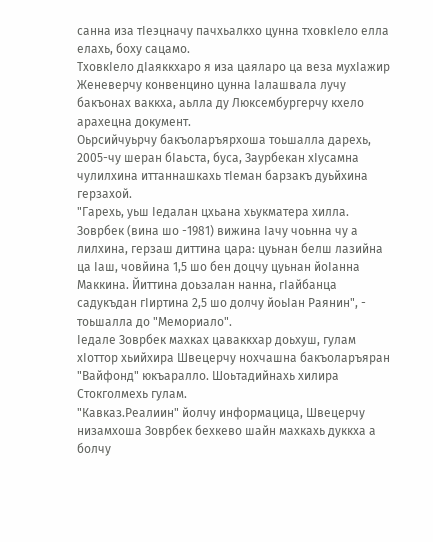санна иза тIеэцначу пачхьалкхо цунна тховкIело елла елахь, боху сацамо.
ТховкIело дIаяккхаро я иза цаяларо ца веза мухIажир Женеверчу конвенцино цунна Iалашвала лучу бакъонах ваккха, аьлла ду Люксембургерчу кхело арахецна документ.
Оьрсийчуьрчу бакъоларъярхоша тоьшалла дарехь, 2005-чу шеран бIаьста, буса, Заурбекан хIусамна чулилхина иттаннашкахь тIеман барзакъ дуьйхина герзахой.
"Гарехь, уьш Iедалан цхьана хьукматера хилла. Зоврбек (вина шо -1981) вижина Iачу чоьнна чу а лилхина, герзаш диттина цара: цуьнан белш лазийна ца Iаш, човйина 1,5 шо бен доцчу цуьнан йоIанна Маккина. Йиттина доьзалан нанна, гIайбанца садукъдан гIиртина 2,5 шо долчу йоьIан Раянин", - тоьшалла до "Мемориало".
Iедале Зоврбек махках цаваккхар доьхуш, гулам хIоттор хьийхира Швецерчу нохчашна бакъоларъяран "Вайфонд" юкъаралло. Шоьтадийнахь хилира Стокголмехь гулам.
"Кавказ.Реалиин" йолчу информацица, Швецерчу низамхоша Зоврбек бехкево шайн махкахь дуккха а болчу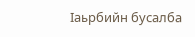Iаьрбийн бусалба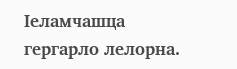Iеламчашца гергарло лелорна.